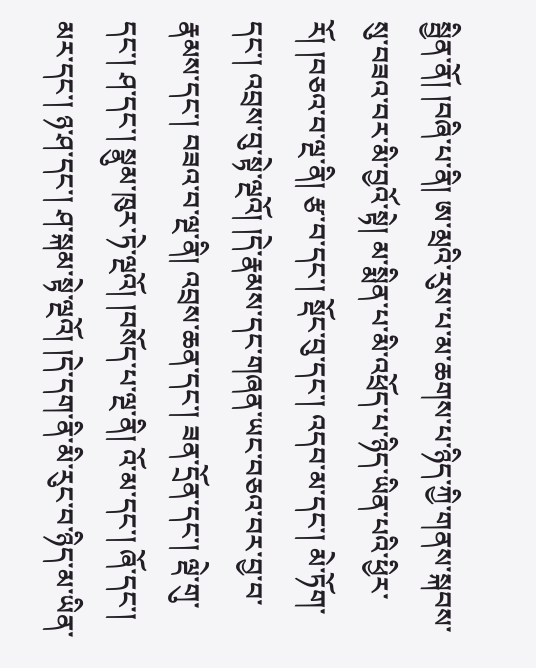སྦྱིན་ནོ། །བཞི་པ་ནི། ཨ་མྲའི་རུས་པ་མ་ཆགས་པ་ཉིད་ཀྱི་གནས་སྐབས་སུ་བཟའ་བར་མི་བྱའོ་སྟེ། མ་སྨིན་པ་མི་འཕྲོད་པ་ཉིད་ཡིན་པའི་ཕྱིར་རོ། །བཅའ་བ་ལྔ་ནི། རྩ་བ་དང་། སྡོང་བུ་དང་། འདབ་མ་དང་། མེ་ཏོག་དང་། འབྲས་བུ་སྟེ་ལྔའོ། །དེ་རྣམས་དང་གཞན་ཡང་བཅའ་བར་བྱ་བ་རྣམས་དང་། བཟའ་བ་ལྔ་ནི། འབྲས་ཆན་དང་། ཟན་དྲོན་དང་། ལྡེ་གུ་དང་། ཤ་དང་། སྣུམ་ཁུར་ཏེ་ལྔའོ། །བསོད་པ་ལྔ་ནི། འོ་མ་དང་། ཞོ་དང་། མར་དང་། ཉ་ཤ་དང་། ཤ་སྐམ་སྟེ་ལྔའོ། །དེ་དག་ནི་མི་རུང་བ་ཉིད་མ་ཡིན་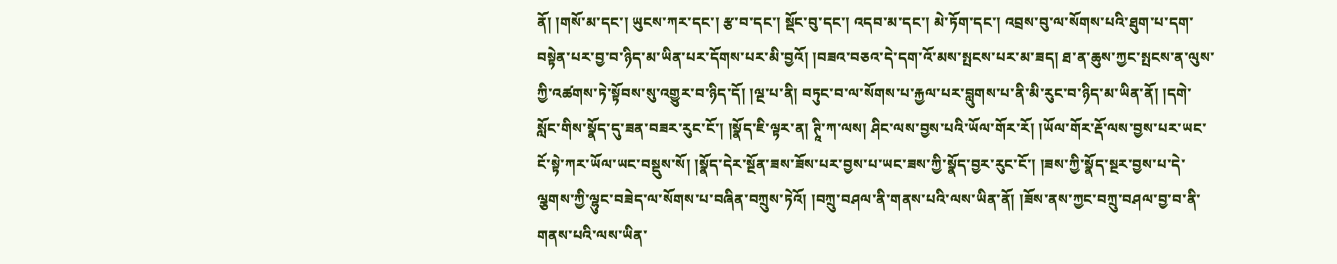ནོ། །གསོ་མ་དང་། ཡུངས་ཀར་དང་། རྩ་བ་དང་། སྡོང་བུ་དང་། འདབ་མ་དང་། མེ་ཏོག་དང་། འབྲས་བུ་ལ་སོགས་པའི་ཐུག་པ་དག་བསྟེན་པར་བྱ་བ་ཉིད་མ་ཡིན་པར་དོགས་པར་མི་བྱའོ། །བཟའ་བཅའ་དེ་དག་འོ་མས་སྤངས་པར་མ་ཟད། ཐ་ན་ཆུས་ཀྱང་སྤངས་ན་ལུས་ཀྱི་འཚགས་ཏེ་སྟོབས་སུ་འགྱུར་བ་ཉིད་དོ། །ལྔ་པ་ནི། བཏུང་བ་ལ་སོགས་པ་རྐྱལ་པར་བླུགས་པ་ནི་མི་རུང་བ་ཉིད་མ་ཡིན་ནོ། །དགེ་སློང་གིས་སྣོད་དུ་ཟན་བཟར་རུང་ངོ་། །སྣོད་ཇི་ལྟར་ན། ཊཱི་ཀ་ལས། ཤིང་ལས་བྱས་པའི་ཡོལ་གོར་རོ། །ཡོལ་གོར་རྡོ་ལས་བྱས་པར་ཡང་ངོ་སྟེ་ཀར་ཡོལ་ཡང་བསྡུས་སོ། །སྣོད་དེར་སྔོན་ཟས་ཟོས་པར་བྱས་པ་ཡང་ཟས་ཀྱི་སྣོད་བྱར་རུང་ངོ་། །ཟས་ཀྱི་སྣོད་སྔར་བྱས་པ་དེ་ལྕགས་ཀྱི་ལྷུང་བཟེད་ལ་སོགས་པ་བཞིན་བཀྲུས་ཏེའོ། །བཀྲུ་བཤལ་ནི་གནས་པའི་ལས་ཡིན་ནོ། །ཟོས་ནས་ཀྱང་བཀྲུ་བཤལ་བྱ་བ་ནི་གནས་པའི་ལས་ཡིན་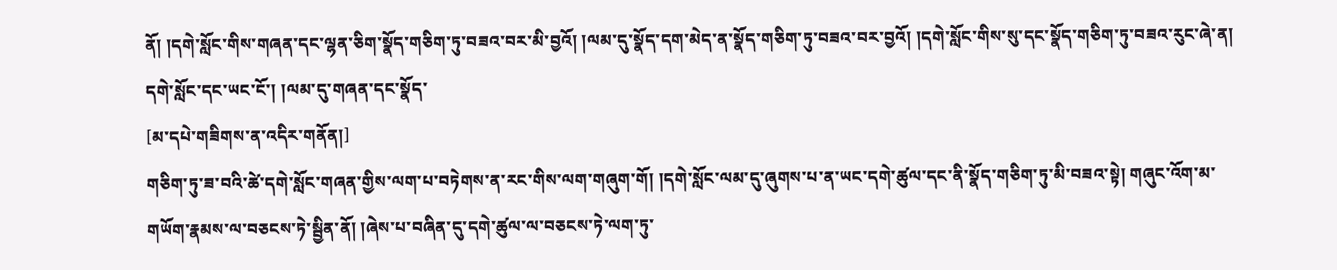ནོ། །དགེ་སློང་གིས་གཞན་དང་ལྷན་ཅིག་སྣོད་གཅིག་ཏུ་བཟའ་བར་མི་བྱའོ། །ལམ་དུ་སྣོད་དག་མེད་ན་སྣོད་གཅིག་ཏུ་བཟའ་བར་བྱའོ། །དགེ་སློང་གིས་སུ་དང་སྣོད་གཅིག་ཏུ་བཟའ་རུང་ཞེ་ན། དགེ་སློང་དང་ཡང་ངོ་། །ལམ་དུ་གཞན་དང་སྣོད་
[མ་དཔེ་གཟིགས་ན་འདིར་གནོན།]
གཅིག་ཏུ་ཟ་བའི་ཚེ་དགེ་སློང་གཞན་གྱིས་ལག་པ་བཏེགས་ན་རང་གིས་ལག་གཞུག་གོ། །དགེ་སློང་ལམ་དུ་ཞུགས་པ་ན་ཡང་དགེ་ཚུལ་དང་ནི་སྣོད་གཅིག་ཏུ་མི་བཟའ་སྟེ། གཞུང་འོག་མ་གཡོག་རྣམས་ལ་བཅངས་ཏེ་སྦྱིན་ནོ། །ཞེས་པ་བཞིན་དུ་དགེ་ཚུལ་ལ་བཅངས་ཏེ་ལག་ཏུ་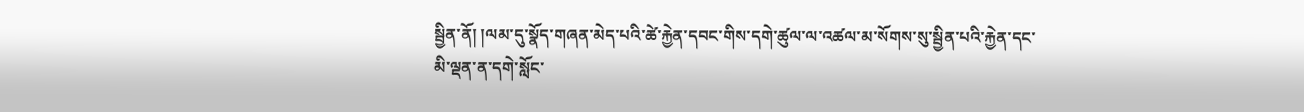སྦྱིན་ནོ། །ལམ་དུ་སྣོད་གཞན་མེད་པའི་ཚེ་རྐྱེན་དབང་གིས་དགེ་ཚུལ་ལ་འཚལ་མ་སོགས་སུ་སྦྱིན་པའི་རྐྱེན་དང་མི་ལྡན་ན་དགེ་སློང་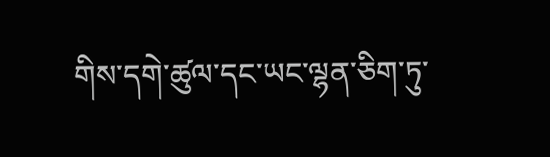གིས་དགེ་ཚུལ་དང་ཡང་ལྷན་ཅིག་ཏུ་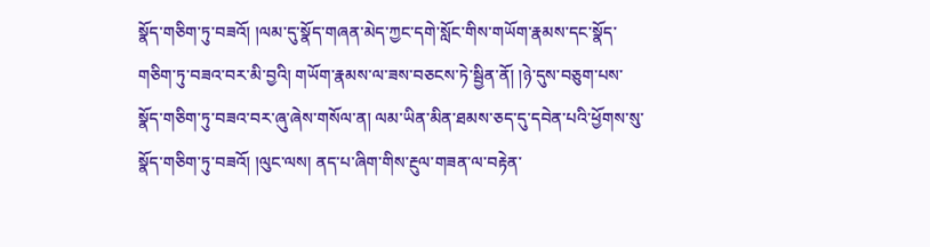སྣོད་གཅིག་ཏུ་བཟའོ། །ལམ་དུ་སྣོད་གཞན་མེད་ཀྱང་དགེ་སློང་གིས་གཡོག་རྣམས་དང་སྣོད་གཅིག་ཏུ་བཟའ་བར་མི་བྱའི། གཡོག་རྣམས་ལ་ཟས་བཅངས་ཏེ་སྦྱིན་ནོ། །ཉེ་དུས་བཅུག་པས་སྣོད་གཅིག་ཏུ་བཟའ་བར་ཞུ་ཞེས་གསོལ་ན། ལམ་ཡིན་མིན་ཐམས་ཅད་དུ་དབེན་པའི་ཕྱོགས་སུ་སྣོད་གཅིག་ཏུ་བཟའོ། །ལུང་ལས། ནད་པ་ཞིག་གིས་རྔུལ་གཟན་ལ་བརྟེན་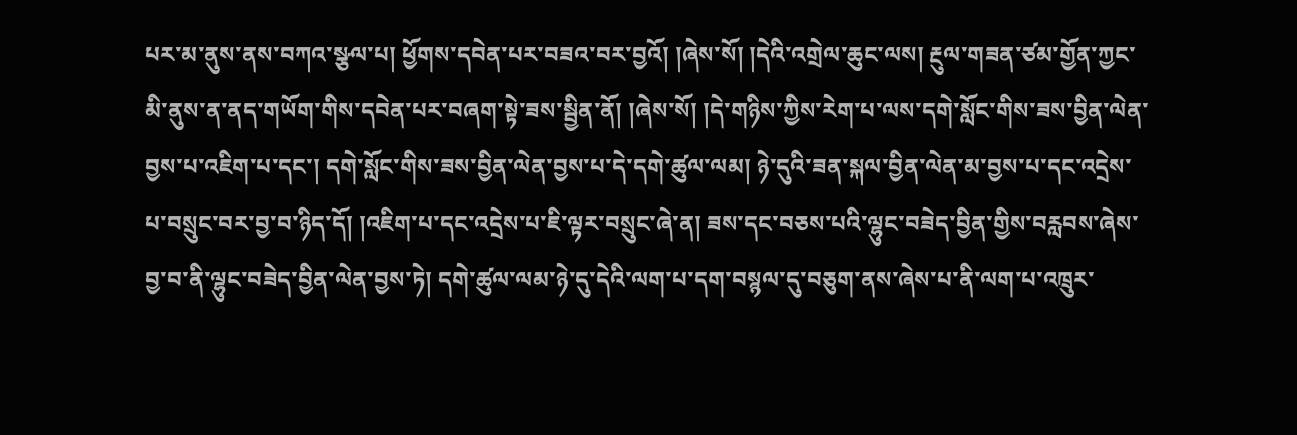པར་མ་ནུས་ནས་བཀའ་སྩལ་པ། ཕྱོགས་དབེན་པར་བཟའ་བར་བྱའོ། །ཞེས་སོ། །དེའི་འགྲེལ་ཆུང་ལས། རྔུལ་གཟན་ཙམ་གྱོན་ཀྱང་མི་ནུས་ན་ནད་གཡོག་གིས་དབེན་པར་བཞག་སྟེ་ཟས་སྦྱིན་ནོ། །ཞེས་སོ། །དེ་གཉིས་ཀྱིས་རེག་པ་ལས་དགེ་སློང་གིས་ཟས་བྱིན་ལེན་བྱས་པ་འཇིག་པ་དང་། དགེ་སློང་གིས་ཟས་བྱིན་ལེན་བྱས་པ་དེ་དགེ་ཚུལ་ལམ། ཉེ་དུའི་ཟན་སྐལ་བྱིན་ལེན་མ་བྱས་པ་དང་འདྲེས་པ་བསྲུང་བར་བྱ་བ་ཉིད་དོ། །འཇིག་པ་དང་འདྲེས་པ་ཇི་ལྟར་བསྲུང་ཞེ་ན། ཟས་དང་བཅས་པའི་ལྷུང་བཟེད་བྱིན་གྱིས་བརླབས་ཞེས་བྱ་བ་ནི་ལྷུང་བཟེད་བྱིན་ལེན་བྱས་ཏེ། དགེ་ཚུལ་ལམ་ཉེ་དུ་དེའི་ལག་པ་དག་བསྙལ་དུ་བཅུག་ནས་ཞེས་པ་ནི་ལག་པ་འཁྲུར་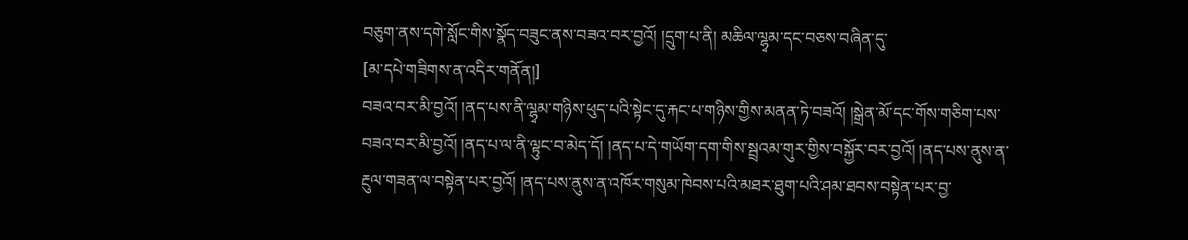བཅུག་ནས་དགེ་སློང་གིས་སྣོད་བཟུང་ནས་བཟའ་བར་བྱའོ། །དྲུག་པ་ནི། མཆིལ་ལྷྭམ་དང་བཅས་བཞིན་དུ་
[མ་དཔེ་གཟིགས་ན་འདིར་གནོན།]
བཟའ་བར་མི་བྱའོ། །ནད་པས་ནི་ལྷྭམ་གཉིས་ཕུད་པའི་སྟེང་དུ་རྐང་པ་གཉིས་གྱིས་མནན་ཏེ་བཟའོ། །སྒྲེན་མོ་དང་གོས་གཅིག་པས་བཟའ་བར་མི་བྱའོ། །ནད་པ་ལ་ནི་ལྟུང་བ་མེད་དོ། །ནད་པ་དེ་གཡོག་དག་གིས་སྦྲའམ་གུར་གྱིས་བསྐྱོར་བར་བྱའོ། །ནད་པས་ནུས་ན་རྔུལ་གཟན་ལ་བསྟེན་པར་བྱའོ། །ནད་པས་ནུས་ན་འཁོར་གསུམ་ཁེབས་པའི་མཐར་ཐུག་པའི་ཤམ་ཐབས་བསྟེན་པར་བྱ་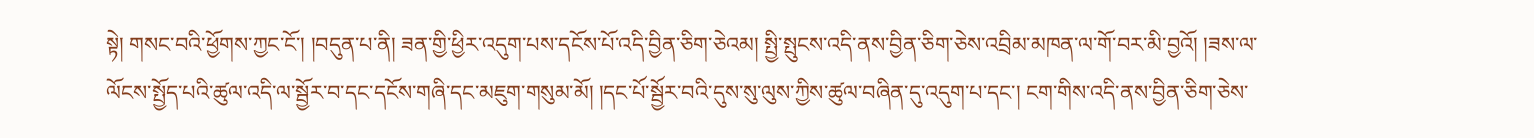སྟེ། གསང་བའི་ཕྱོགས་ཀྱང་ངོ་། །བདུན་པ་ནི། ཟན་གྱི་ཕྱིར་འདུག་པས་དངོས་པོ་འདི་བྱིན་ཅིག་ཅེའམ། སྤྱི་སྤུངས་འདི་ནས་བྱིན་ཅིག་ཅེས་འབྲིམ་མཁན་ལ་གོ་བར་མི་བྱའོ། །ཟས་ལ་ལོངས་སྤྱོད་པའི་ཚུལ་འདི་ལ་སྦྱོར་བ་དང་དངོས་གཞི་དང་མཇུག་གསུམ་མོ། །དང་པོ་སྦྱོར་བའི་དུས་སུ་ལུས་ཀྱིས་ཚུལ་བཞིན་དུ་འདུག་པ་དང་། ངག་གིས་འདི་ནས་བྱིན་ཅིག་ཅེས་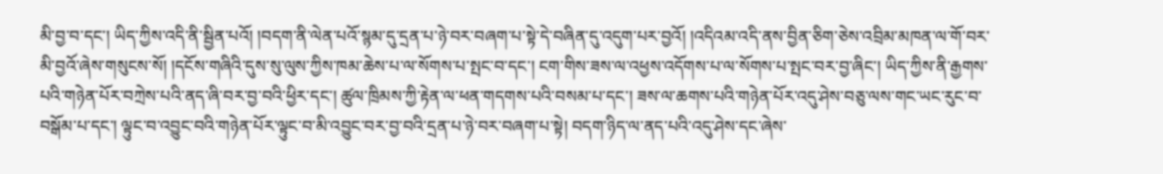མི་བྱ་བ་དང་། ཡིད་ཀྱིས་འདི་ནི་སྦྱིན་པའོ། །བདག་ནི་ལེན་པའོ་སྙམ་དུ་དྲན་པ་ཉེ་བར་བཞག་པ་སྟེ་དེ་བཞིན་དུ་འདུག་པར་བྱའོ། །འདིའམ་འདི་ནས་བྱིན་ཅིག་ཅེས་འབྲིམ་མཁན་ལ་གོ་བར་མི་བྱའོ་ཞེས་གསུངས་སོ། །དངོས་གཞིའི་དུས་སུ་ལུས་ཀྱིས་ཁམ་ཆེས་པ་ལ་སོགས་པ་སྤང་བ་དང་། ངག་གིས་ཟས་ལ་འཕྱས་འདོགས་པ་ལ་སོགས་པ་སྤང་བར་བྱ་ཞིང་། ཡིད་ཀྱིས་ནི་རྒྱགས་པའི་གཉེན་པོར་བཀྲེས་པའི་ནད་ཞི་བར་བྱ་བའི་ཕྱིར་དང་། ཚུལ་ཁྲིམས་ཀྱི་རྟེན་ལ་ཕན་གདགས་པའི་བསམ་པ་དང་། ཟས་ལ་ཆགས་པའི་གཉེན་པོར་འདུ་ཤེས་བཅུ་ལས་གང་ཡང་རུང་བ་བསྒོམ་པ་དང་། ལྟུང་བ་འབྱུང་བའི་གཉེན་པོར་ལྟུང་བ་མི་འབྱུང་བར་བྱ་བའི་དྲན་པ་ཉེ་བར་བཞག་པ་སྟེ། བདག་ཉིད་ལ་ནད་པའི་འདུ་ཤེས་དང་ཞེས་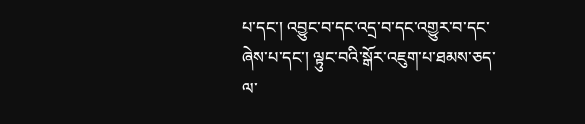པ་དང་། འབྱུང་བ་དང་འདྲ་བ་དང་འགྱུར་བ་དང་ཞེས་པ་དང་། ལྟུང་བའི་སྒོར་འཇུག་པ་ཐམས་ཅད་ལ་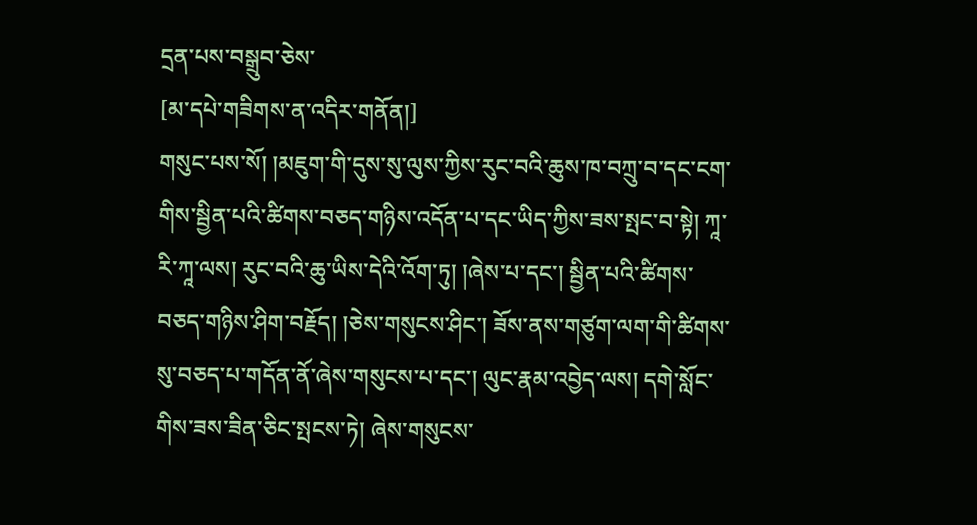དྲན་པས་བསྒྲུབ་ཅེས་
[མ་དཔེ་གཟིགས་ན་འདིར་གནོན།]
གསུང་པས་སོ། །མཇུག་གི་དུས་སུ་ལུས་ཀྱིས་རུང་བའི་ཆུས་ཁ་བཀྲུ་བ་དང་ངག་གིས་སྦྱིན་པའི་ཚིགས་བཅད་གཉིས་འདོན་པ་དང་ཡིད་ཀྱིས་ཟས་སྤང་བ་སྟེ། ཀཱ་རི་ཀཱ་ལས། རུང་བའི་ཆུ་ཡིས་དེའི་འོག་ཏུ། །ཞེས་པ་དང་། སྦྱིན་པའི་ཚིགས་བཅད་གཉིས་ཤིག་བརྗོད། །ཅེས་གསུངས་ཤིང་། ཟོས་ནས་གཙུག་ལག་གི་ཚིགས་སུ་བཅད་པ་གདོན་ནོ་ཞེས་གསུངས་པ་དང་། ལུང་རྣམ་འབྱེད་ལས། དགེ་སློང་གིས་ཟས་ཟིན་ཅིང་སྤངས་ཏེ། ཞེས་གསུངས་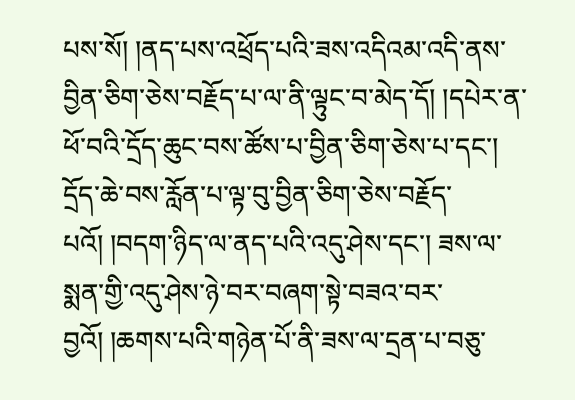པས་སོ། །ནད་པས་འཕྲོད་པའི་ཟས་འདིའམ་འདི་ནས་བྱིན་ཅིག་ཅེས་བརྗོད་པ་ལ་ནི་ལྟུང་བ་མེད་དོ། །དཔེར་ན་ཕོ་བའི་དྲོད་ཆུང་བས་ཚོས་པ་བྱིན་ཅིག་ཅེས་པ་དང་། དྲོད་ཆེ་བས་རློན་པ་ལྟ་བུ་བྱིན་ཅིག་ཅེས་བརྗོད་པའོ། །བདག་ཉིད་ལ་ནད་པའི་འདུ་ཤེས་དང་། ཟས་ལ་སྨན་གྱི་འདུ་ཤེས་ཉེ་བར་བཞག་སྟེ་བཟའ་བར་བྱའོ། །ཆགས་པའི་གཉེན་པོ་ནི་ཟས་ལ་དྲན་པ་བཅུ་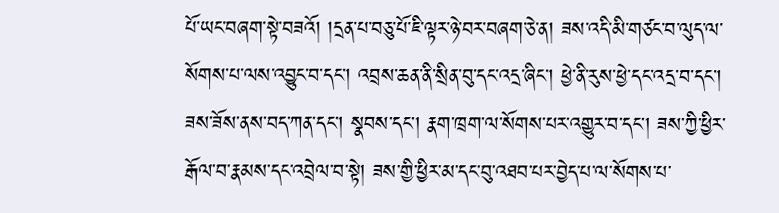པོ་ཡང་བཞག་སྟེ་བཟའོ། །དྲན་པ་བཅུ་པོ་ཇི་ལྟར་ཉེ་བར་བཞག་ཅེ་ན། ཟས་འདི་མི་གཙང་བ་ལུད་ལ་སོགས་པ་ལས་འབྱུང་བ་དང་། འབྲས་ཆན་ནི་སྲིན་བུ་དང་འདྲ་ཞིང་། ཕྱེ་ནི་རུས་ཕྱེ་དང་འདྲ་བ་དང་། ཟས་ཟོས་ནས་བད་ཀན་དང་། སྣབས་དང་། རྣག་ཁྲག་ལ་སོགས་པར་འགྱུར་བ་དང་། ཟས་ཀྱི་ཕྱིར་རྒོལ་བ་རྣམས་དང་འབྲེལ་བ་སྟེ། ཟས་གྱི་ཕྱིར་མ་དང་བུ་འཐབ་པར་བྱེད་པ་ལ་སོགས་པ་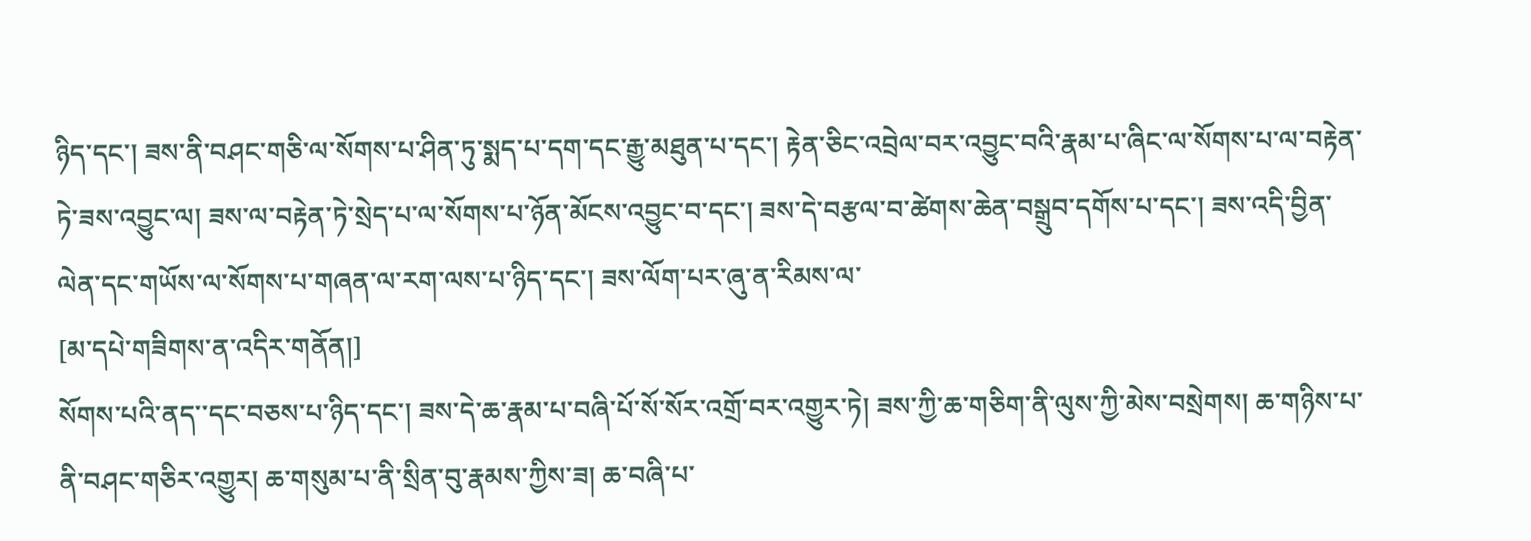ཉིད་དང་། ཟས་ནི་བཤང་གཅི་ལ་སོགས་པ་ཤིན་ཏུ་སྨད་པ་དག་དང་རྒྱུ་མཐུན་པ་དང་། རྟེན་ཅིང་འབྲེལ་བར་འབྱུང་བའི་རྣམ་པ་ཞིང་ལ་སོགས་པ་ལ་བརྟེན་ཏེ་ཟས་འབྱུང་ལ། ཟས་ལ་བརྟེན་ཏེ་སྲེད་པ་ལ་སོགས་པ་ཉོན་མོངས་འབྱུང་བ་དང་། ཟས་དེ་བརྩལ་བ་ཚེགས་ཆེན་བསྒྲུབ་དགོས་པ་དང་། ཟས་འདི་བྱིན་ལེན་དང་གཡོས་ལ་སོགས་པ་གཞན་ལ་རག་ལས་པ་ཉིད་དང་། ཟས་ལོག་པར་ཞུ་ན་རིམས་ལ་
[མ་དཔེ་གཟིགས་ན་འདིར་གནོན།]
སོགས་པའི་ནད་་དང་བཅས་པ་ཉིད་དང་། ཟས་དེ་ཆ་རྣམ་པ་བཞི་པོ་སོ་སོར་འགྲོ་བར་འགྱུར་ཏེ། ཟས་ཀྱི་ཆ་གཅིག་ནི་ལུས་ཀྱི་མེས་བསྲེགས། ཆ་གཉིས་པ་ནི་བཤང་གཅིར་འགྱུར། ཆ་གསུམ་པ་ནི་སྲིན་བུ་རྣམས་ཀྱིས་ཟ། ཆ་བཞི་པ་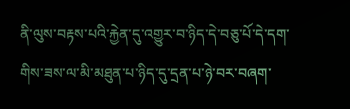ནི་ལུས་བརྟས་པའི་རྐྱེན་དུ་འགྱུར་བ་ཉིད་དེ་བཅུ་པོ་དེ་དག་གིས་ཟས་ལ་མི་མཐུན་པ་ཉིད་དུ་དྲན་པ་ཉེ་བར་བཞག་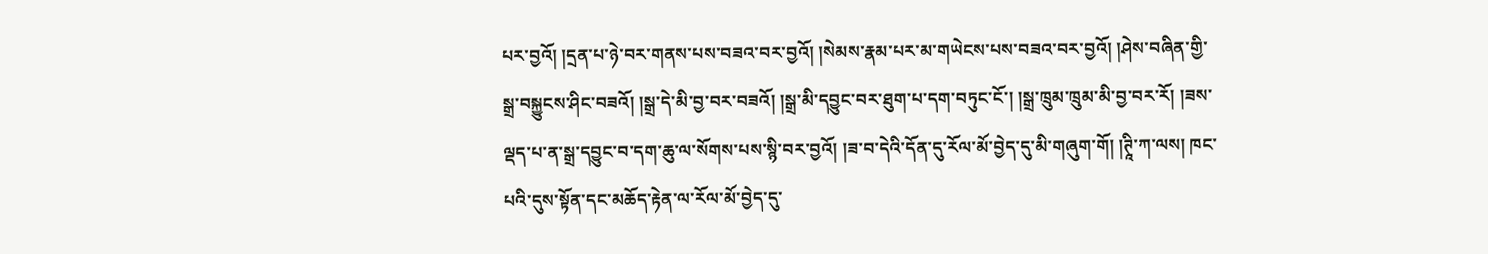པར་བྱའོ། །དྲན་པ་ཉེ་བར་གནས་པས་བཟའ་བར་བྱའོ། །སེམས་རྣམ་པར་མ་གཡེངས་པས་བཟའ་བར་བྱའོ། །ཤེས་བཞིན་གྱི་སྒྲ་བསྐྱུངས་ཤིང་བཟའོ། །སྒྲ་དེ་མི་བྱ་བར་བཟའོ། །སྒྲ་མི་དབྱུང་བར་ཐུག་པ་དག་བཏུང་ངོ་། །སྒྲ་ཁྲུམ་ཁྲུམ་མི་བྱ་བར་རོ། །ཟས་ལྡད་པ་ན་སྒྲ་དབྱུང་བ་དག་ཆུ་ལ་སོགས་པས་སྙི་བར་བྱའོ། །ཟ་བ་དེའི་དོན་དུ་རོལ་མོ་བྱེད་དུ་མི་གཞུག་གོ། །ཊཱི་ཀ་ལས། ཁང་པའི་དུས་སྟོན་དང་མཆོད་རྟེན་ལ་རོལ་མོ་བྱེད་དུ་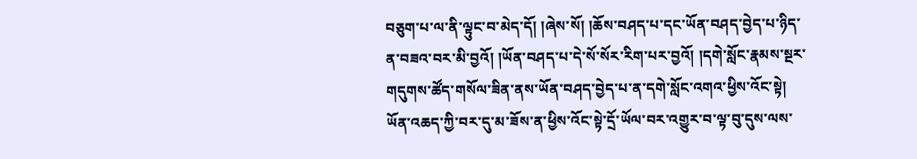བཅུག་པ་ལ་ནི་ལྟུང་བ་མེད་དོ། །ཞེས་སོ། །ཆོས་བཤད་པ་དང་ཡོན་བཤད་བྱེད་པ་ཉིད་ན་བཟའ་བར་མི་བྱའོ། །ཡོན་བཤད་པ་དེ་སོ་སོར་རིག་པར་བྱའོ། །དགེ་སློང་རྣམས་སྔར་གདུགས་ཚོད་གསོལ་ཟིན་ནས་ཡོན་བཤད་བྱེད་པ་ན་དགེ་སློང་འགའ་ཕྱིས་འོང་སྟེ། ཡོན་འཆད་ཀྱི་བར་དུ་མ་ཟོས་ན་ཕྱིས་འོང་སྟེ་དྲོ་ཡོལ་བར་འགྱུར་བ་ལྟ་བུ་དུས་ལས་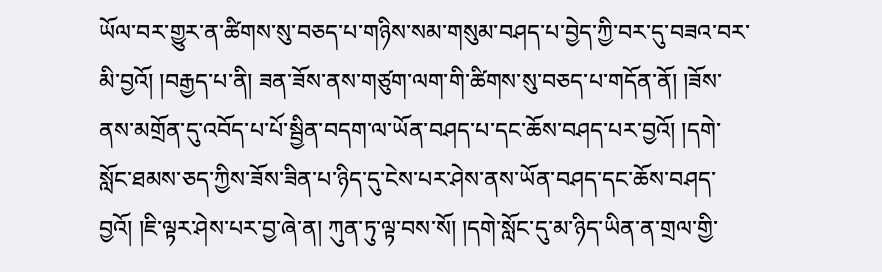ཡོལ་བར་གྱུར་ན་ཚིགས་སུ་བཅད་པ་གཉིས་སམ་གསུམ་བཤད་པ་བྱེད་ཀྱི་བར་དུ་བཟའ་བར་མི་བྱའོ། །བརྒྱད་པ་ནི། ཟན་ཟོས་ནས་གཙུག་ལག་གི་ཚིགས་སུ་བཅད་པ་གདོན་ནོ། །ཟོས་ནས་མགྲོན་དུ་འབོད་པ་པོ་སྦྱིན་བདག་ལ་ཡོན་བཤད་པ་དང་ཆོས་བཤད་པར་བྱའོ། །དགེ་སློང་ཐམས་ཅད་ཀྱིས་ཟོས་ཟིན་པ་ཉིད་དུ་ངེས་པར་ཤེས་ནས་ཡོན་བཤད་དང་ཆོས་བཤད་བྱའོ། །ཇི་ལྟར་ཤེས་པར་བྱ་ཞེ་ན། ཀུན་ཏུ་ལྟ་བས་སོ། །དགེ་སློང་དུ་མ་ཉིད་ཡིན་ན་གྲལ་གྱི་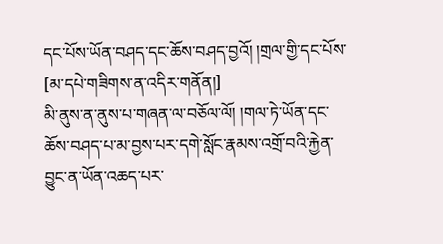དང་པོས་ཡོན་བཤད་དང་ཆོས་བཤད་བྱའོ། །གྲལ་གྱི་དང་པོས་
[མ་དཔེ་གཟིགས་ན་འདིར་གནོན།]
མི་ནུས་ན་ནུས་པ་གཞན་ལ་བཅོལ་ལོ། །གལ་ཏེ་ཡོན་དང་ཆོས་བཤད་པ་མ་བྱས་པར་དགེ་སློང་རྣམས་འགྲོ་བའི་རྐྱེན་བྱུང་ན་ཡོན་འཆད་པར་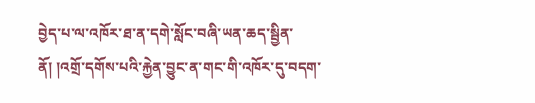བྱེད་པ་ལ་འཁོར་ཐ་ན་དགེ་སློང་བཞི་ཡན་ཆད་སྦྱིན་ནོ། །འགྲོ་དགོས་པའི་རྐྱེན་བྱུང་ན་གང་གི་འཁོར་དུ་བདག་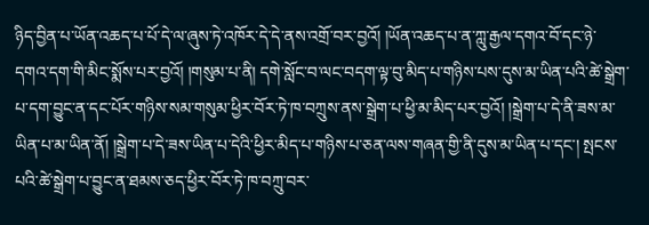ཉིད་བྱིན་པ་ཡོན་འཆད་པ་པོ་དེ་ལ་ཞུས་ཏེ་འཁོར་དེ་དེ་ནས་འགྲོ་བར་བྱའོ། །ཡོན་འཆད་པ་ན་ཀླུ་རྒྱལ་དགའ་བོ་དང་ཉེ་དགའ་དག་གི་མིང་སྨོས་པར་བྱའོ། །གསུམ་པ་ནི། དགེ་སློང་བ་ལང་བདག་ལྟ་བུ་མིད་པ་གཉིས་པས་དུས་མ་ཡིན་པའི་ཚེ་སྒྲེག་པ་དག་བྱུང་ན་དང་པོར་གཉིས་སམ་གསུམ་ཕྱིར་བོར་ཏེ་ཁ་བཀྲུས་ནས་སྒྲེག་པ་ཕྱི་མ་མིད་པར་བྱའོ། །སྒྲེག་པ་དེ་ནི་ཟས་མ་ཡིན་པ་མ་ཡིན་ནོ། །སྒྲེག་པ་དེ་ཟས་ཡིན་པ་དེའི་ཕྱིར་མིད་པ་གཉིས་པ་ཅན་ལས་གཞན་གྱི་ནི་དུས་མ་ཡིན་པ་དང་། སྤངས་པའི་ཚེ་སྒྲེག་པ་བྱུང་ན་ཐམས་ཅད་ཕྱིར་བོར་ཏེ་ཁ་བཀྲུ་བར་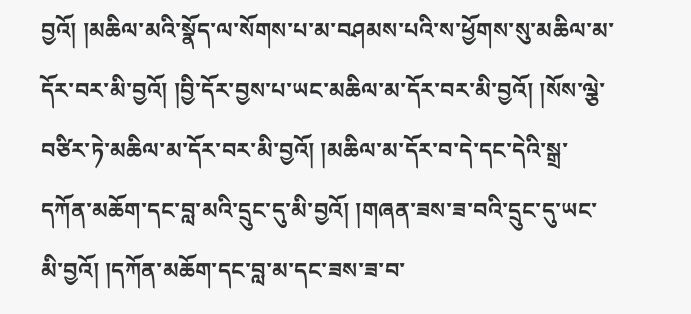བྱའོ། །མཆིལ་མའི་སྣོད་ལ་སོགས་པ་མ་བཤམས་པའི་ས་ཕྱོགས་སུ་མཆིལ་མ་དོར་བར་མི་བྱའོ། །བྱི་དོར་བྱས་པ་ཡང་མཆིལ་མ་དོར་བར་མི་བྱའོ། །སོས་ལྕེ་བཙིར་ཏེ་མཆིལ་མ་དོར་བར་མི་བྱའོ། །མཆིལ་མ་དོར་བ་དེ་དང་དེའི་སྒྲ་དཀོན་མཆོག་དང་བླ་མའི་དྲུང་དུ་མི་བྱའོ། །གཞན་ཟས་ཟ་བའི་དྲུང་དུ་ཡང་མི་བྱའོ། །དཀོན་མཆོག་དང་བླ་མ་དང་ཟས་ཟ་བ་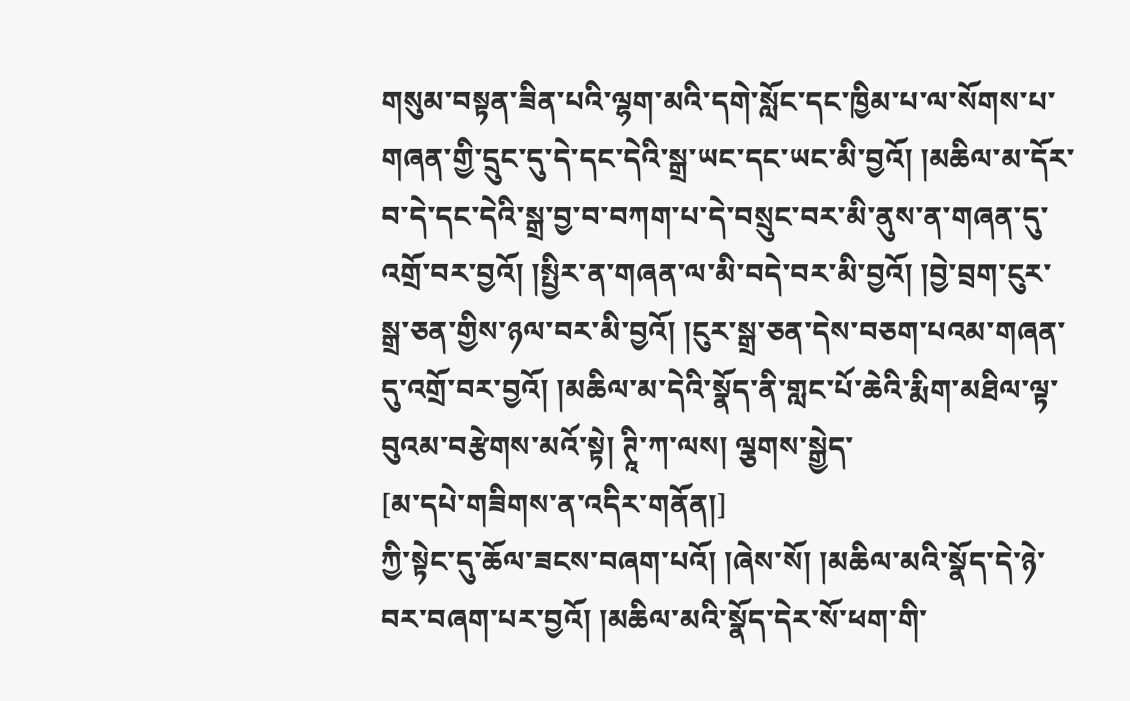གསུམ་བསྟན་ཟིན་པའི་ལྷག་མའི་དགེ་སློང་དང་ཁྱིམ་པ་ལ་སོགས་པ་གཞན་གྱི་དྲུང་དུ་དེ་དང་དེའི་སྒྲ་ཡང་དང་ཡང་མི་བྱའོ། །མཆིལ་མ་དོར་བ་དེ་དང་དེའི་སྒྲ་བྱ་བ་བཀག་པ་དེ་བསྲུང་བར་མི་ནུས་ན་གཞན་དུ་འགྲོ་བར་བྱའོ། །སྤྱིར་ན་གཞན་ལ་མི་བདེ་བར་མི་བྱའོ། །བྱེ་བྲག་ངུར་སྒྲ་ཅན་གྱིས་ཉལ་བར་མི་བྱའོ། །ངུར་སྒྲ་ཅན་དེས་བཅག་པའམ་གཞན་དུ་འགྲོ་བར་བྱའོ། །མཆིལ་མ་དེའི་སྣོད་ནི་གླང་པོ་ཆེའི་རྨིག་མཐིལ་ལྟ་བུའམ་བརྩེགས་མའོ་སྟེ། ཊཱི་ཀ་ལས། ལྕགས་སྒྱེད་
[མ་དཔེ་གཟིགས་ན་འདིར་གནོན།]
ཀྱི་སྟེང་དུ་ཆོལ་ཟངས་བཞག་པའོ། །ཞེས་སོ། །མཆིལ་མའི་སྣོད་དེ་ཉེ་བར་བཞག་པར་བྱའོ། །མཆིལ་མའི་སྣོད་དེར་སོ་ཕག་གི་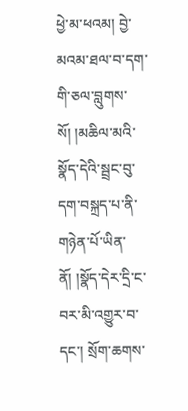ཕྱེ་མ་ཕའམ། བྱེ་མའམ་ཐལ་བ་དག་གི་ཅལ་བླུགས་སོ། །མཆིལ་མའི་སྣོད་དེའི་སྦྲང་བུ་དག་བསྐྲད་པ་ནི་གཉེན་པོ་ཡིན་ནོ། །སྣོད་དེར་དྲི་ང་བར་མི་འགྱུར་བ་དང་། སྲོག་ཆགས་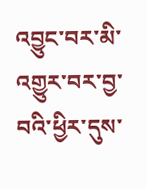འབྱུང་བར་མི་འགྱུར་བར་བྱ་བའི་ཕྱིར་དུས་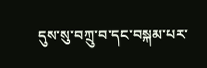དུས་སུ་བཀྲུ་བ་དང་བསྐམ་པར་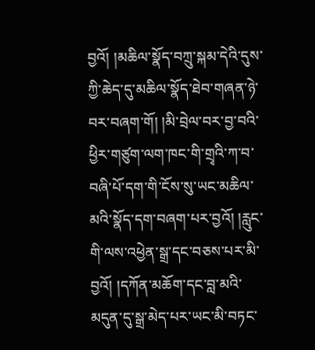བྱའོ། །མཆིལ་སྣོད་བཀྲུ་སྐམ་དེའི་དུས་ཀྱི་ཆེད་དུ་མཆིལ་སྣོད་ཐེབ་གཞན་ཉེ་བར་བཞག་གོ། །མི་བྲེལ་བར་བྱ་བའི་ཕྱིར་གཙུག་ལག་ཁང་གི་གྲྭའི་ཀ་བ་བཞི་པོ་དག་གི་ངོས་སུ་ཡང་མཆིལ་མའི་སྣོད་དག་བཞག་པར་བྱའོ། །རླུང་གི་ལས་འཕྱེན་སྒྲ་དང་བཅས་པར་མི་བྱའོ། །དཀོན་མཆོག་དང་བླ་མའི་མདུན་དུ་སྒྲ་མེད་པར་ཡང་མི་བཏང་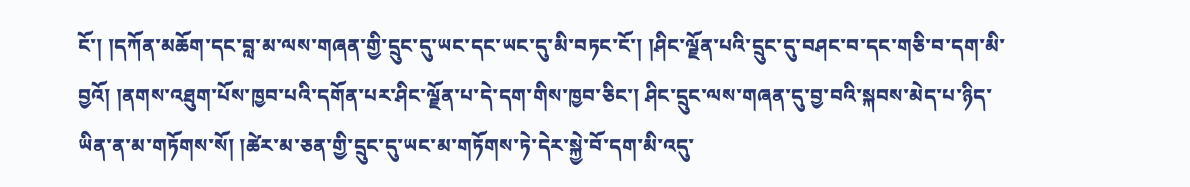ངོ་། །དཀོན་མཆོག་དང་བླ་མ་ལས་གཞན་གྱི་དྲུང་དུ་ཡང་དང་ཡང་དུ་མི་བཏང་ངོ་། །ཤིང་ལྗོན་པའི་དྲུང་དུ་བཤང་བ་དང་གཅི་བ་དག་མི་བྱའོ། །ནགས་འཐུག་པོས་ཁྱབ་པའི་དགོན་པར་ཤིང་ལྗོན་པ་དེ་དག་གིས་ཁྱབ་ཅིང་། ཤིང་དྲུང་ལས་གཞན་དུ་བྱ་བའི་སྐབས་མེད་པ་ཉིད་ཡིན་ན་མ་གཏོགས་སོ། །ཚེར་མ་ཅན་གྱི་དྲུང་དུ་ཡང་མ་གཏོགས་ཏེ་དེར་སྐྱེ་བོ་དག་མི་འདུ་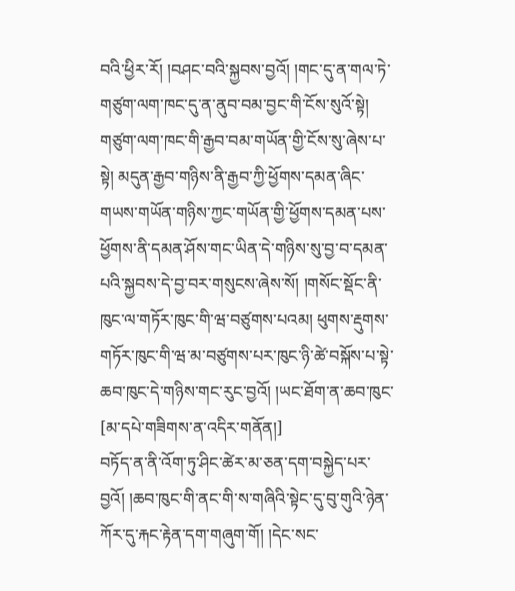བའི་ཕྱིར་རོ། །བཤང་བའི་སྐྱབས་བྱའོ། །གང་དུ་ན་གལ་ཏེ་གཙུག་ལག་ཁང་དུ་ན་ནུབ་བམ་བྱང་གི་ངོས་སུའོ་སྟེ། གཙུག་ལག་ཁང་གི་རྒྱབ་བམ་གཡོན་གྱི་ངོས་སུ་ཞེས་པ་སྟེ། མདུན་རྒྱབ་གཉིས་ནི་རྒྱབ་ཀྱི་ཕྱོགས་དམན་ཞིང་གཡས་གཡོན་གཉིས་ཀྱང་གཡོན་གྱི་ཕྱོགས་དམན་པས་ཕྱོགས་ནི་དམན་ཤོས་གང་ཡིན་དེ་གཉིས་སུ་བྱ་བ་དམན་པའི་སྐྱབས་དེ་བྱ་བར་གསུངས་ཞེས་སོ། །གསོང་སྡོང་ནི་ཁུང་ལ་གཏོར་ཁུང་གི་ཝ་བཙུགས་པའམ། ཕུགས་རྡུགས་གཏོར་ཁུང་གི་ཝ་མ་བཙུགས་པར་ཁུང་ཉི་ཚེ་བསྐོས་པ་སྟེ་ཆབ་ཁུང་དེ་གཉིས་གང་རུང་བྱའོ། །ཡང་ཐོག་ན་ཆབ་ཁུང་
[མ་དཔེ་གཟིགས་ན་འདིར་གནོན།]
བཏོད་ན་ནི་འོག་ཏུ་ཤིང་ཚེར་མ་ཅན་དག་བསྐྱེད་པར་བྱའོ། །ཆབ་ཁུང་གི་ནང་གི་ས་གཞིའི་སྟེང་དུ་བུ་གུའི་ཉེན་ཀོར་དུ་རྐང་རྟེན་དག་གཞུག་གོ། །དེང་སང་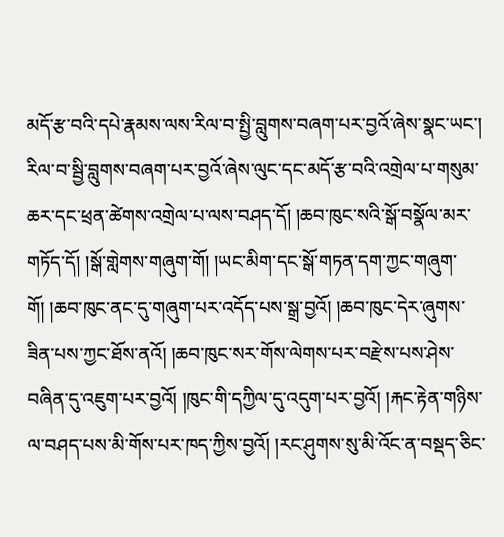མདོ་རྩ་བའི་དཔེ་རྣམས་ལས་རིལ་བ་སྤྱི་བླུགས་བཞག་པར་བྱའོ་ཞེས་སྣང་ཡང་། རིལ་བ་སྦྱི་བླུགས་བཞག་པར་བྱའོ་ཞེས་ལུང་དང་མདོ་རྩ་བའི་འགྲེལ་པ་གསུམ་ཆར་དང་ཕྲན་ཚེགས་འགྲེལ་པ་ལས་བཤད་དོ། །ཆབ་ཁུང་སའི་སྒོ་བསྣོལ་མར་གཏོད་དོ། །སྒོ་གླེགས་གཞུག་གོ། །ཡང་མིག་དང་སྒོ་གཏན་དག་ཀྱང་གཞུག་གོ། །ཆབ་ཁུང་ནང་དུ་གཞུག་པར་འདོད་པས་སྒྲ་བྱའོ། །ཆབ་ཁུང་དེར་ཞུགས་ཟིན་པས་ཀྱང་ཐོས་ནའོ། །ཆབ་ཁུང་སར་གོས་ལེགས་པར་བརྫེས་པས་ཤེས་བཞིན་དུ་འཇུག་པར་བྱའོ། །ཁུང་གི་དཀྱིལ་དུ་འདུག་པར་བྱའོ། །རྐང་རྟེན་གཉིས་ལ་བཤད་པས་མི་གོས་པར་ཁད་ཀྱིས་བྱའོ། །རང་ཤུགས་སུ་མི་འོང་ན་བསྡད་ཅིང་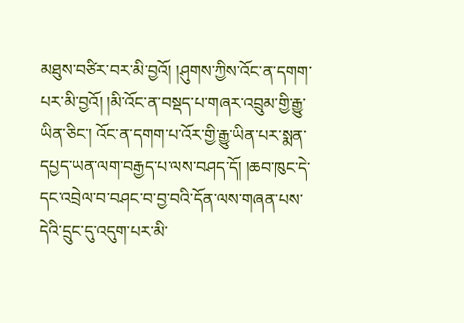མཐུས་བཙིར་བར་མི་བྱའོ། །ཤུགས་ཀྱིས་འོང་ན་དགག་པར་མི་བྱའོ། །མི་འོང་ན་བསྡད་པ་གཞར་འབྲུམ་གྱི་རྒྱུ་ཡིན་ཅིང་། འོང་ན་དགག་པ་འོར་གྱི་རྒྱུ་ཡིན་པར་སྨན་དཔྱད་ཡན་ལག་བརྒྱད་པ་ལས་བཤད་དོ། །ཆབ་ཁུང་དེ་དང་འབྲེལ་བ་བཤང་བ་བྱ་བའི་དོན་ལས་གཞན་པས་དེའི་དྲུང་དུ་འདུག་པར་མི་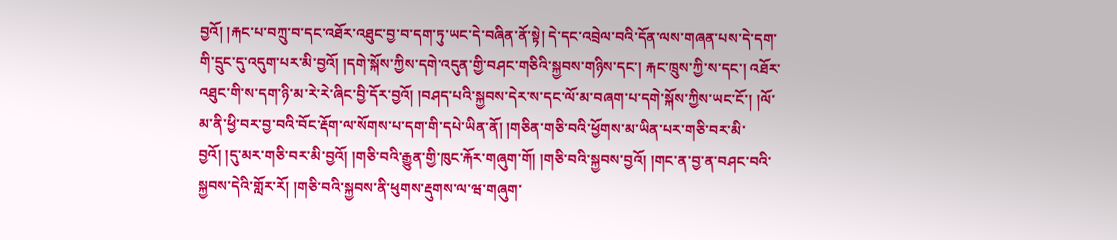བྱའོ། །རྐང་པ་བཀྲུ་བ་དང་འཐོར་འཐུང་བྱ་བ་དག་ཏུ་ཡང་དེ་བཞིན་ནོ་སྟེ། དེ་དང་འབྲེལ་བའི་དོན་ལས་གཞན་པས་དེ་དག་གི་དྲུང་དུ་འདུག་པར་མི་བྱའོ། །དགེ་སྐོས་ཀྱིས་དགེ་འདུན་གྱི་བཤང་གཅིའི་སྐྱབས་གཉིས་དང་། རྐང་ཁྲུས་ཀྱི་ས་དང་། འཐོར་འཐུང་གི་ས་དག་ཉི་མ་རེ་རེ་ཞིང་བྱི་དོར་བྱའོ། །བཤད་པའི་སྐྱབས་དེར་ས་དང་ལོ་མ་བཞག་པ་དགེ་སྐོས་ཀྱིས་ཡང་ངོ་། །ལོ་མ་ནི་ཕྱི་བར་བྱ་བའི་བོང་རྡོག་ལ་སོགས་པ་དག་གི་དཔེ་ཡིན་ནོ། །གཅིན་གཅི་བའི་ཕྱོགས་མ་ཡིན་པར་གཅི་བར་མི་བྱའོ། །དུ་མར་གཅི་བར་མི་བྱའོ། །གཅི་བའི་རྒྱུན་གྱི་ཁུང་རྐོར་གཞུག་གོ། །གཅི་བའི་སྐྱབས་བྱའོ། །གང་ན་བྱ་ན་བཤང་བའི་སྐྱབས་དེའི་གློར་རོ། །གཅི་བའི་སྐྱབས་ནི་ཕུགས་རྡུགས་ལ་ཝ་གཞུག་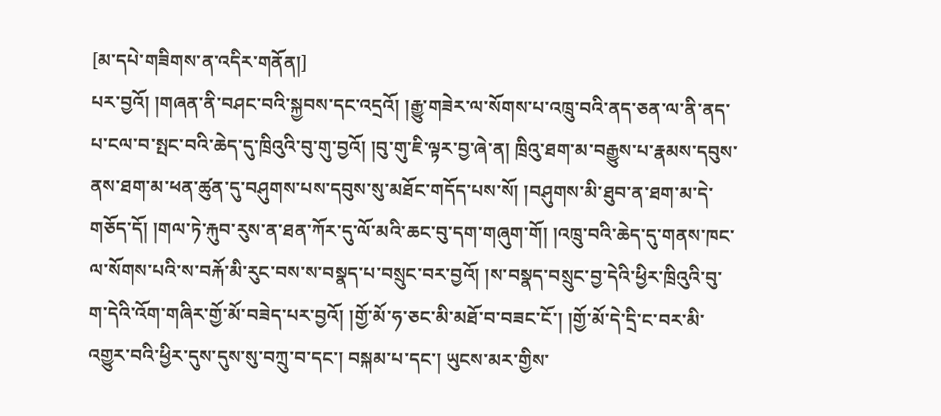[མ་དཔེ་གཟིགས་ན་འདིར་གནོན།]
པར་བྱའོ། །གཞན་ནི་བཤང་བའི་སྐྱབས་དང་འདྲའོ། །རྒྱུ་གཟེར་ལ་སོགས་པ་འཁྲུ་བའི་ནད་ཅན་ལ་ནི་ནད་པ་ངལ་བ་སྤང་བའི་ཆེད་དུ་ཁྲིའུའི་བུ་གུ་བྱའོ། །བུ་གུ་ཇི་ལྟར་བྱ་ཞེ་ན། ཁྲིའུ་ཐག་མ་བརྒྱུས་པ་རྣམས་དབུས་ནས་ཐག་མ་ཕན་ཚུན་དུ་བཤུགས་པས་དབུས་སུ་མཐོང་གདོད་པས་སོ། །བཤུགས་མི་ཐུབ་ན་ཐག་མ་དེ་གཅོད་དོ། །གལ་ཏེ་རྐུབ་རུས་ན་ཐན་ཀོར་དུ་ལོ་མའི་ཆང་བུ་དག་གཞུག་གོ། །འཁྲུ་བའི་ཆེད་དུ་གནས་ཁང་ལ་སོགས་པའི་ས་བརྐོ་མི་རུང་བས་ས་བསྣད་པ་བསྲུང་བར་བྱའོ། །ས་བསྣད་བསྲུང་བྱ་དེའི་ཕྱིར་ཁྲིའུའི་བུ་ག་དེའི་འོག་གཞིར་གྱོ་མོ་བཟེད་པར་བྱའོ། །གྱོ་མོ་ཧ་ཅང་མི་མཐོ་བ་བཟང་ངོ་། །གྱོ་མོ་དེ་དྲི་ང་བར་མི་འགྱུར་བའི་ཕྱིར་དུས་དུས་སུ་བཀྲུ་བ་དང་། བསྐམ་པ་དང་། ཡུངས་མར་གྱིས་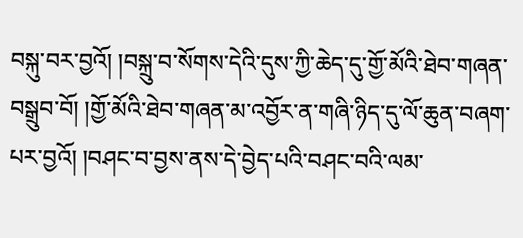བསྐུ་བར་བྱའོ། །བསྐྲུ་བ་སོགས་དེའི་དུས་ཀྱི་ཆེད་དུ་གྱོ་མོའི་ཐེབ་གཞན་བསྒྲུབ་བོ། །གྱོ་མོའི་ཐེབ་གཞན་མ་འབྱོར་ན་གཞི་ཉིད་དུ་ལོ་ཆུན་བཞག་པར་བྱའོ། །བཤང་བ་བྱས་ནས་དེ་བྱེད་པའི་བཤང་བའི་ལམ་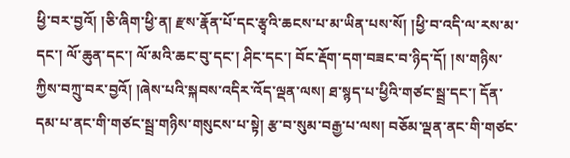ཕྱི་བར་བྱའོ། །ཅི་ཞིག་ཕྱི་ན། རྫས་རྣོན་པོ་དང་རྩྭའི་ཆངས་པ་མ་ཡིན་པས་སོ། །ཕྱི་བ་འདི་ལ་རས་མ་དང་། ལོ་ཆུན་དང་། ལོ་མའི་ཆང་བུ་དང་། ཤིང་དང་། བོང་རྡོག་དག་བཟང་བ་ཉིད་དོ། །ས་གཉིས་ཀྱིས་བཀྲུ་བར་བྱའོ། །ཞེས་པའི་སྐབས་འདིར་འོད་ལྡན་ལས། ཐ་སྙད་པ་ཕྱིའི་གཙང་སྦྲ་དང་། དོན་དམ་པ་ནང་གི་གཙང་སྦྲ་གཉིས་གསུངས་པ་སྟེ། རྩ་བ་སུམ་བརྒྱ་པ་ལས། བཅོམ་ལྡན་ནང་གི་གཙང་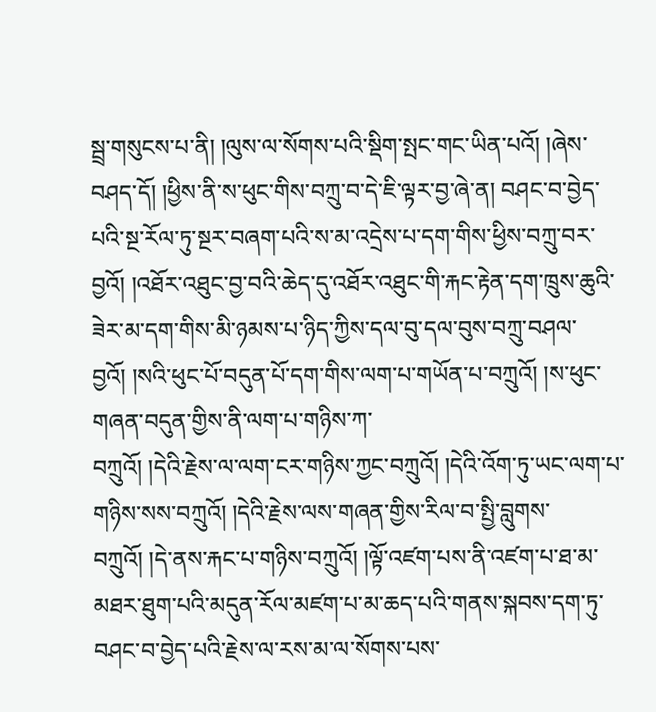སྦྲ་གསུངས་པ་ནི། །ལུས་ལ་སོགས་པའི་སྡིག་སྤང་གང་ཡིན་པའོ། །ཞེས་བཤད་དོ། །ཕྱིས་ནི་ས་ཕུང་གིས་བཀྲུ་བ་དེ་ཇི་ལྟར་བྱ་ཞེ་ན། བཤང་བ་བྱེད་པའི་སྔ་རོལ་ཏུ་སྔར་བཞག་པའི་ས་མ་འདྲེས་པ་དག་གིས་ཕྱིས་བཀྲུ་བར་བྱའོ། །འཐོར་འཐུང་བྱ་བའི་ཆེད་དུ་འཐོར་འཐུང་གི་རྐང་རྟེན་དག་ཁྲུས་ཆུའི་ཟེར་མ་དག་གིས་མི་ཉམས་པ་ཉིད་ཀྱིས་དལ་བུ་དལ་བུས་བཀྲུ་བཤལ་བྱའོ། །སའི་ཕུང་པོ་བདུན་པོ་དག་གིས་ལག་པ་གཡོན་པ་བཀྲུའོ། །ས་ཕུང་གཞན་བདུན་གྱིས་ནི་ལག་པ་གཉིས་ཀ་
བཀྲུའོ། །དེའི་རྗེས་ལ་ལག་ངར་གཉིས་ཀྱང་བཀྲུའོ། །དེའི་འོག་ཏུ་ཡང་ལག་པ་གཉིས་སས་བཀྲུའོ། །དེའི་རྗེས་ལས་གཞན་གྱིས་རིལ་བ་སྤྱི་བླུགས་བཀྲུའོ། །དེ་ནས་རྐང་པ་གཉིས་བཀྲུའོ། །ལྟོ་འཛག་པས་ནི་འཛག་པ་ཐ་མ་མཐར་ཐུག་པའི་མདུན་རོལ་མཛག་པ་མ་ཆད་པའི་གནས་སྐབས་དག་ཏུ་བཤང་བ་བྱེད་པའི་རྗེས་ལ་རས་མ་ལ་སོགས་པས་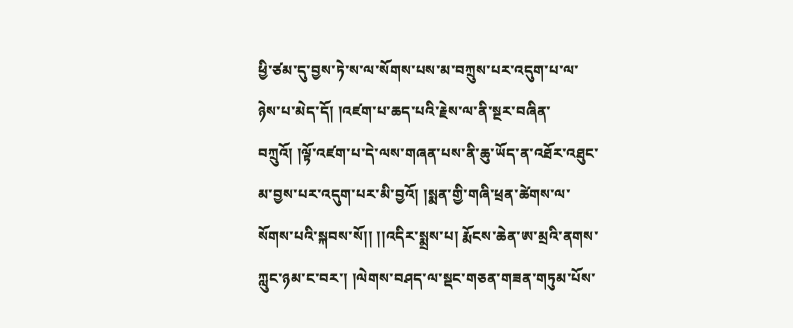ཕྱི་ཙམ་དུ་བྱས་ཏེ་ས་ལ་སོགས་པས་མ་བཀྲུས་པར་འདུག་པ་ལ་ཉེས་པ་མེད་དོ། །འཛག་པ་ཆད་པའི་རྗེས་ལ་ནི་སྔར་བཞིན་བཀྲུའོ། །ལྟོ་འཛག་པ་དེ་ལས་གཞན་པས་ནི་ཆུ་ཡོད་ན་འཐོར་འཐུང་མ་བྱས་པར་འདུག་པར་མི་བྱའོ། །སྨན་གྱི་གཞི་ཕྲན་ཚེགས་ལ་སོགས་པའི་སྐབས་སོ།། །།འདིར་སྨྲས་པ། རྨོངས་ཆེན་ཨ་མྲའི་ནགས་ཀླུང་ཉམ་ང་བར་། །ལེགས་བཤད་ལ་སྡང་གཅན་གཟན་གཏུམ་པོས་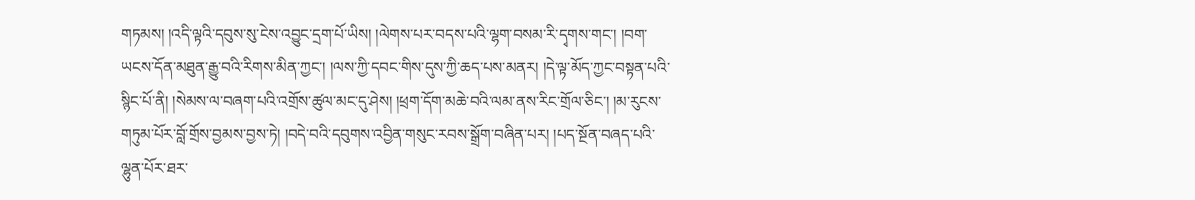གཏམས། །འདི་ལྟའི་དབུས་སུ་ངེས་འབྱུང་དྲག་པོ་ཡིས། །ལེགས་པར་བདས་པའི་ལྷག་བསམ་རི་དྭགས་གང་། །བག་ཡངས་དོན་མཐུན་རྒྱུ་བའི་རིགས་མིན་ཀྱང་། །ལས་ཀྱི་དབང་གིས་དུས་ཀྱི་ཆད་པས་མནར། །དེ་ལྟ་མོད་ཀྱང་བསྟན་པའི་སྙིང་པོ་ནི། །སེམས་ལ་བཞག་པའི་འགྲོས་ཚུལ་མང་དུ་ཤེས། །ཕྲག་དོག་མཆེ་བའི་ལམ་ནས་རིང་གྲོལ་ཅིང་། །མ་རུངས་གཏུམ་པོར་བློ་གྲོས་བྱམས་བྱས་ཏེ། །བདེ་བའི་དབུགས་འབྱིན་གསུང་རབས་སྒྲོག་བཞིན་པར། །པད་སྔོན་བཞད་པའི་ལྷུན་པོར་ཐར་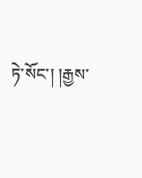ཏེ་སོང་། །རྒྱས་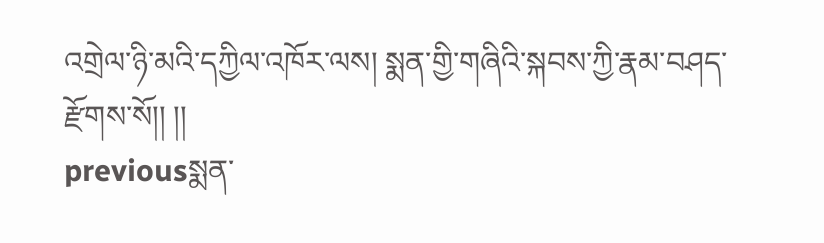འགྲེལ་ཉི་མའི་དཀྱིལ་འཁོར་ལས། སྨན་གྱི་གཞིའི་སྐབས་ཀྱི་རྣམ་བཤད་རྫོགས་སོ།། །།
previousསྨན་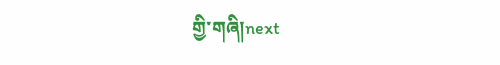གྱི་གཞི།next